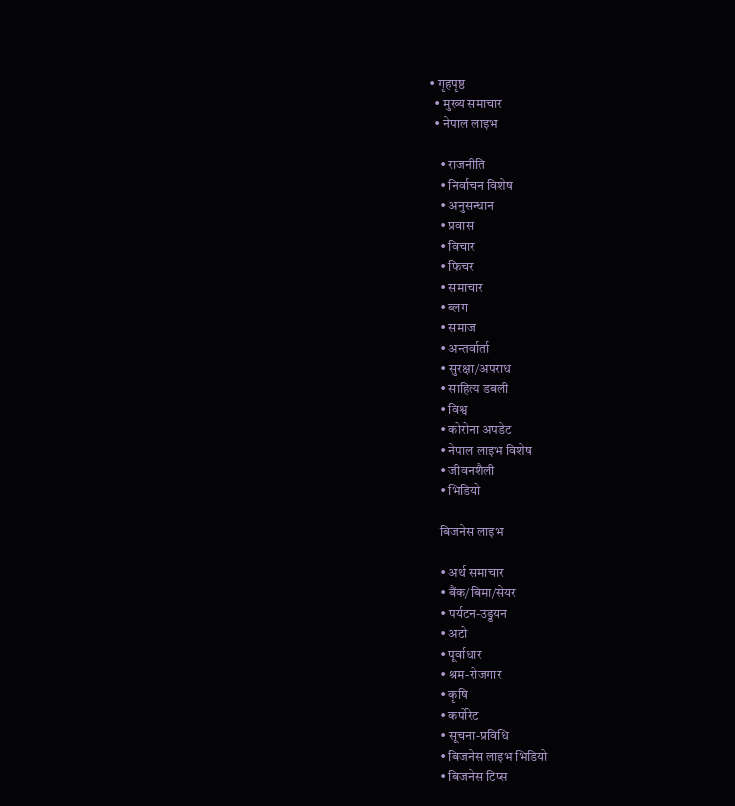• गृहपृष्ठ
  • मुख्य समाचार
  • नेपाल लाइभ

    • राजनीति
    • निर्वाचन विशेष
    • अनुसन्धान
    • प्रवास
    • विचार
    • फिचर
    • समाचार
    • ब्लग
    • समाज
    • अन्तर्वार्ता
    • सुरक्षा/अपराध
    • साहित्य डबली
    • विश्व
    • कोरोना अपडेट
    • नेपाल लाइभ विशेष
    • जीवनशैली
    • भिडियो

    बिजनेस लाइभ

    • अर्थ समाचार
    • बैंक/बिमा/सेयर
    • पर्यटन-उड्डयन
    • अटो
    • पूर्वाधार
    • श्रम-रोजगार
    • कृषि
    • कर्पोरेट
    • सूचना-प्रविधि
    • बिजनेस लाइभ भिडियो
    • बिजनेस टिप्स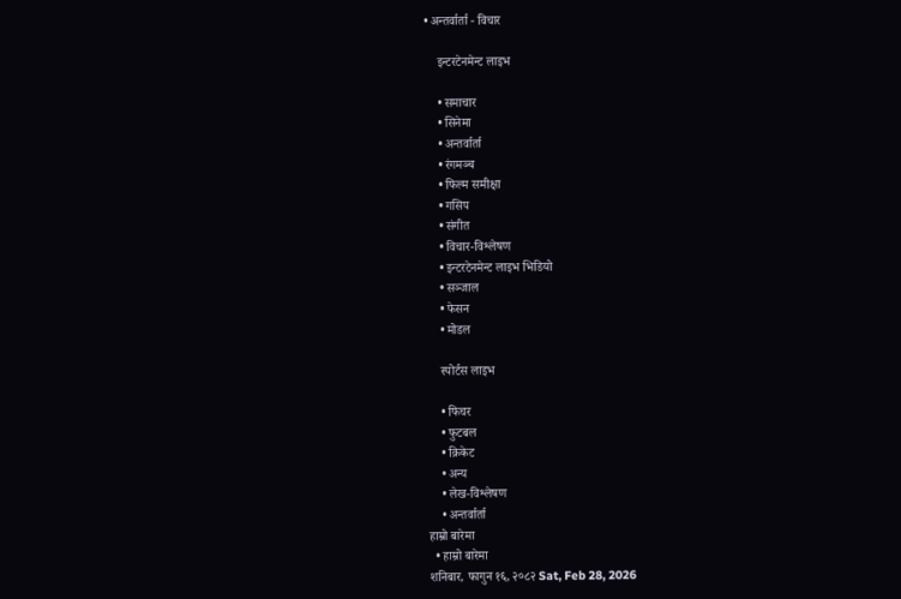• अन्तर्वार्ता - विचार

    इन्टरटेनमेन्ट लाइभ

    • समाचार
    • सिनेमा
    • अन्तर्वार्ता
    • रंगमञ्च
    • फिल्म समीक्षा
    • गसिप
    • संगीत
    • विचार-विश्लेषण
    • इन्टरटेनमेन्ट लाइभ भिडियो
    • सञ्जाल
    • फेसन
    • मोडल

    स्पोर्टस लाइभ

    • फिचर
    • फुटबल
    • क्रिकेट
    • अन्य
    • लेख-विश्लेषण
    • अन्तर्वार्ता
हाम्रो बारेमा
  • हाम्रो बारेमा
शनिबार, फागुन १६, २०८२ Sat, Feb 28, 2026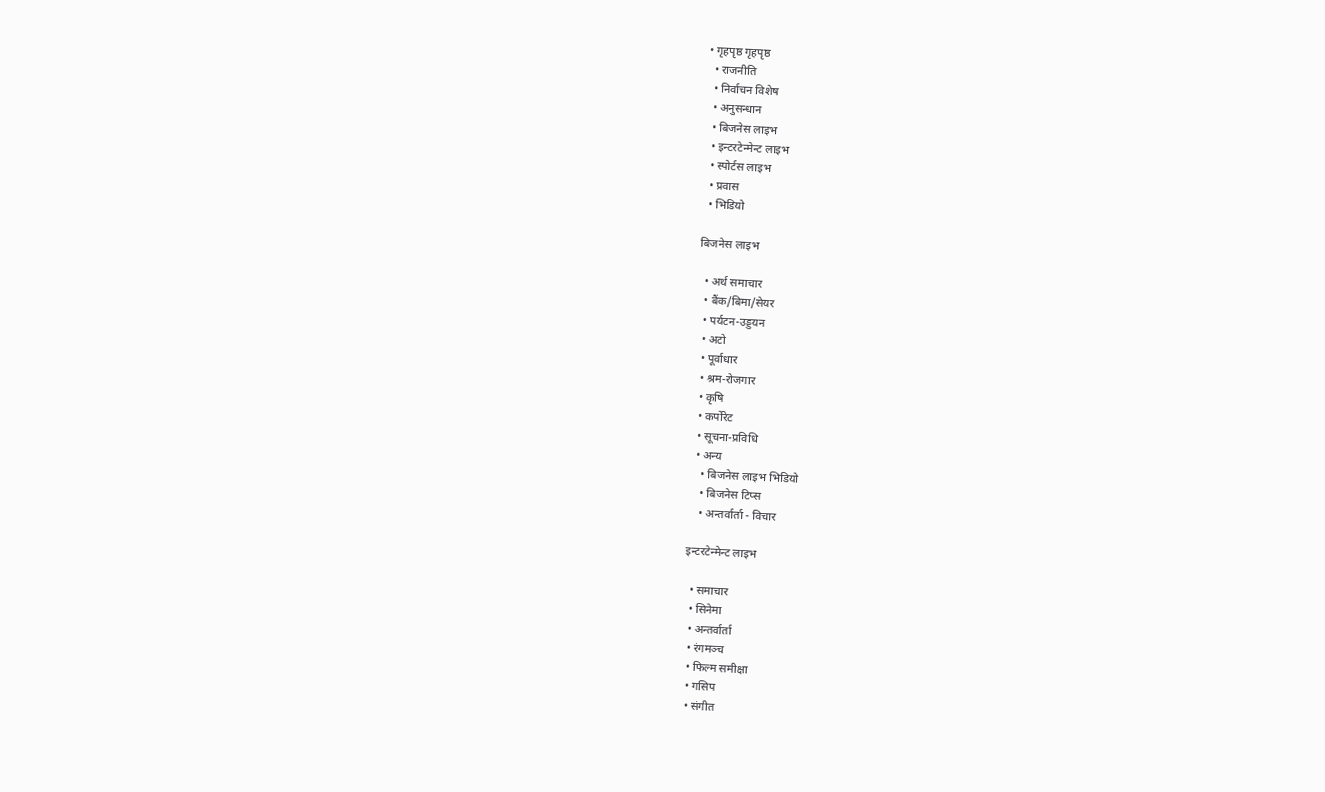• गृहपृष्ठ गृहपृष्ठ
  • राजनीति
  • निर्वाचन विशेष
  • अनुसन्धान
  • बिजनेस लाइभ
  • इन्टरटेन्मेन्ट लाइभ
  • स्पोर्टस लाइभ
  • प्रवास
  • भिडियो

बिजनेस लाइभ

  • अर्थ समाचार
  • बैंक/बिमा/सेयर
  • पर्यटन-उड्डयन
  • अटो
  • पूर्वाधार
  • श्रम-रोजगार
  • कृषि
  • कर्पोरेट
  • सूचना-प्रविधि
  • अन्य
    • बिजनेस लाइभ भिडियो
    • बिजनेस टिप्स
    • अन्तर्वार्ता - विचार

इन्टरटेन्मेन्ट लाइभ

  • समाचार
  • सिनेमा
  • अन्तर्वार्ता
  • रंगमञ्च
  • फिल्म समीक्षा
  • गसिप
  • संगीत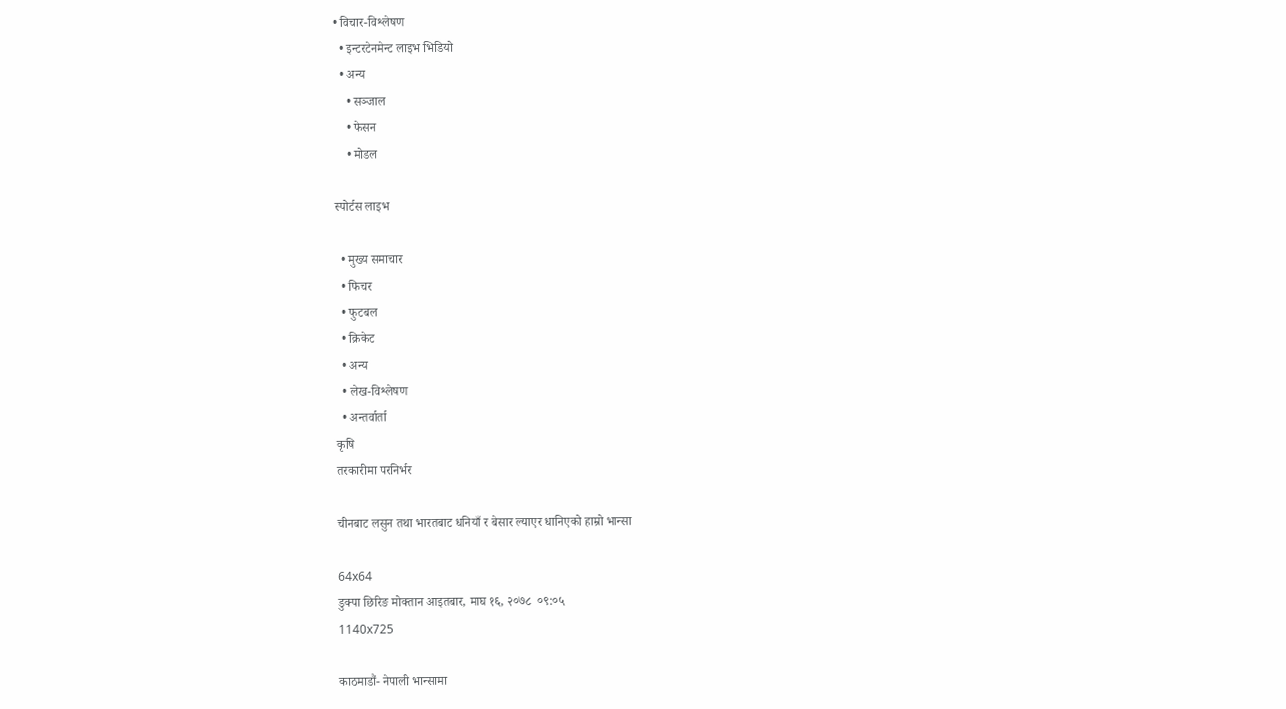• विचार-विश्लेषण
  • इन्टरटेनमेन्ट लाइभ भिडियो
  • अन्य
    • सञ्जाल
    • फेसन
    • मोडल

स्पोर्टस लाइभ

  • मुख्य समाचार
  • फिचर
  • फुटबल
  • क्रिकेट
  • अन्य
  • लेख-विश्लेषण
  • अन्तर्वार्ता
कृषि
तरकारीमा परनिर्भर

चीनबाट लसुन तथा भारतबाट धनियाँ र बेसार ल्याएर धानिएको हाम्रो भान्सा

64x64
डुक्पा छिरिङ मोक्तान आइतबार, माघ १६, २०७८  ०९:०५
1140x725

काठमाडौं- नेपाली भान्सामा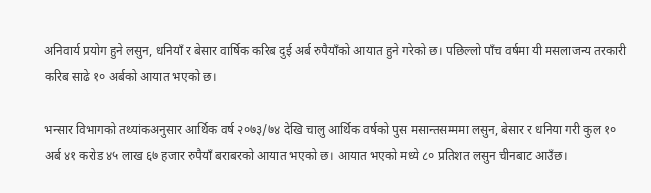अनिवार्य प्रयोग हुने लसुन, धनियाँ र बेसार वार्षिक करिब दुई अर्ब रुपैयाँको आयात हुने गरेको छ। पछिल्लो पाँच वर्षमा यी मसलाजन्य तरकारी करिब साढे १० अर्बको आयात भएको छ।

भन्सार विभागको तथ्यांकअनुसार आर्थिक वर्ष २०७३/७४ देखि चालु आर्थिक वर्षको पुस मसान्तसम्ममा लसुन, बेसार र धनिया गरी कुल १० अर्ब ४१ करोड ४५ लाख ६७ हजार रुपैयाँ बराबरको आयात भएको छ। आयात भएको मध्ये ८० प्रतिशत लसुन चीनबाट आउँछ।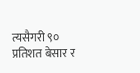त्यसैगरी ९० प्रतिशत बेसार र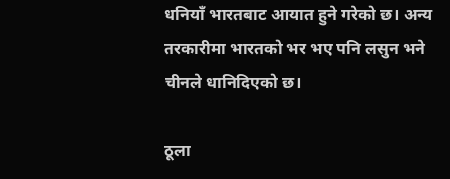धनियाँ भारतबाट आयात हुने गरेको छ। अन्य तरकारीमा भारतको भर भए पनि लसुन भने चीनले धानिदिएको छ।

ठूला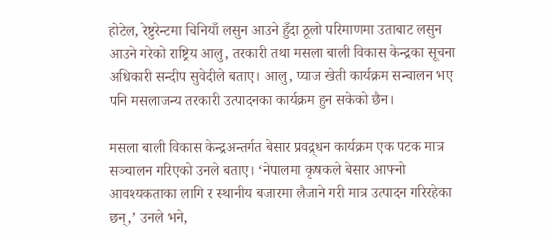होटेल, रेष्टुरेन्टमा चिनियाँ लसुन आउने हुँदा ठूलो परिमाणमा उताबाट लसुन आउने गरेको राष्ट्रिय आलु, तरकारी तथा मसला बाली विकास केन्द्रका सूचना अधिकारी सन्दीप सुवेदीले बताए। आलु, प्याज खेती कार्यक्रम सन्चालन भए पनि मसलाजन्य तरकारी उत्पादनका कार्यक्रम हुन सकेको छैन।

मसला बाली विकास केन्द्रअन्तर्गत बेसार प्रवद्र्धन कार्यक्रम एक पटक मात्र सञ्चालन गरिएको उनले बताए। ‘नेपालमा कृषकले बेसार आफ्नो आवश्यकताका लागि र स्थानीय बजारमा लैजाने गरी मात्र उत्पादन गरिरहेका छन्,’ उनले भने,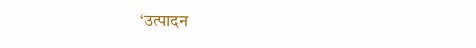‘उत्पादन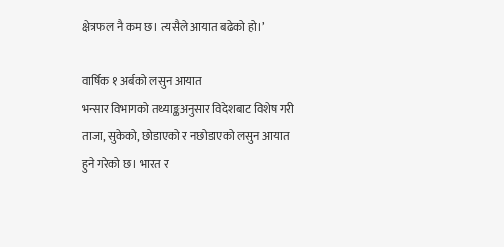क्षेत्रफल नै कम छ। त्यसैले आयात बढेको हो।’

वार्षिक १ अर्बको लसुन आयात
भन्सार विभागको तथ्याङ्कअनुसार विदेशबाट विशेष गरी ताजा, सुकेको, छोडाएको र नछोडाएको लसुन आयात हुने गरेको छ। भारत र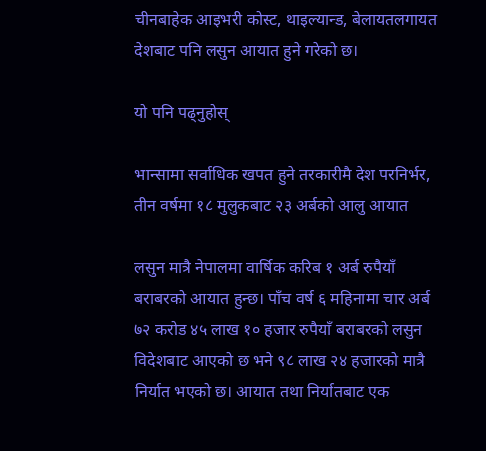चीनबाहेक आइभरी कोस्ट, थाइल्यान्ड, बेलायतलगायत देशबाट पनि लसुन आयात हुने गरेको छ।

यो पनि पढ्नुहोस्

भान्सामा सर्वाधिक खपत हुने तरकारीमै देश परनिर्भर, तीन वर्षमा १८ मुलुकबाट २३ अर्बको आलु आयात

लसुन मात्रै नेपालमा वार्षिक करिब १ अर्ब रुपैयाँ बराबरको आयात हुन्छ। पाँच वर्ष ६ महिनामा चार अर्ब ७२ करोड ४५ लाख १० हजार रुपैयाँ बराबरको लसुन विदेशबाट आएको छ भने ९८ लाख २४ हजारको मात्रै निर्यात भएको छ। आयात तथा निर्यातबाट एक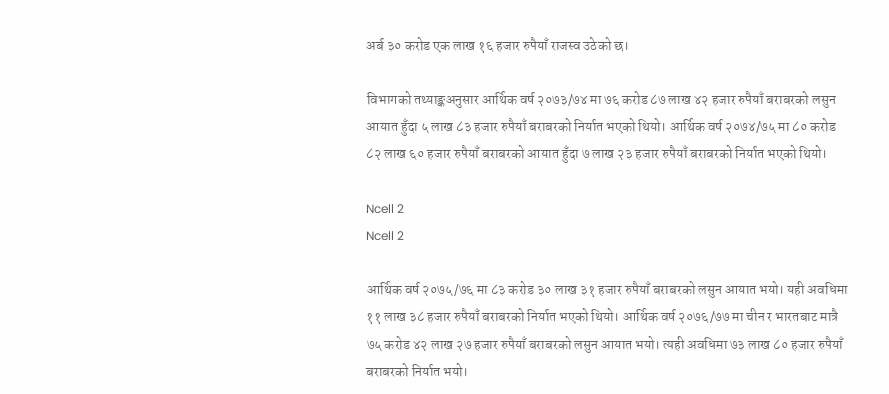अर्ब ३० करोड एक लाख १६ हजार रुपैयाँ राजस्व उठेको छ।

विभागको तथ्याङ्कअनुसार आर्थिक वर्ष २०७३/७४ मा ७६ करोड ८७ लाख ४२ हजार रुपैयाँ बराबरको लसुन आयात हुँदा ५ लाख ८३ हजार रुपैयाँ बराबरको निर्यात भएको थियो। आर्थिक वर्ष २०७४/७५ मा ८० करोड ८२ लाख ६० हजार रुपैयाँ बराबरको आयात हुँदा ७ लाख २३ हजार रुपैयाँ बराबरको निर्यात भएको थियो।

Ncell 2
Ncell 2

आर्थिक वर्ष २०७५/७६ मा ८३ करोड ३० लाख ३१ हजार रुपैयाँ बराबरको लसुन आयात भयो। यही अवधिमा ११ लाख ३८ हजार रुपैयाँ बराबरको निर्यात भएको थियो। आर्थिक वर्ष २०७६/७७ मा चीन र भारतबाट मात्रै ७५ करोड ४२ लाख २७ हजार रुपैयाँ बराबरको लसुन आयात भयो। त्यही अवधिमा ७३ लाख ८० हजार रुपैयाँ बराबरको निर्यात भयो।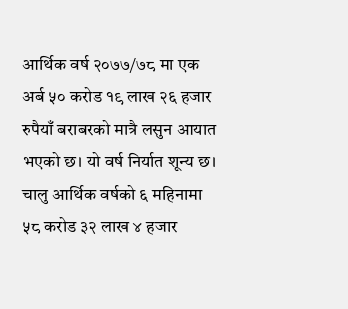आर्थिक वर्ष २०७७/७८ मा एक अर्ब ५० करोड १९ लाख २६ हजार रुपैयाँ बराबरको मात्रै लसुन आयात भएको छ। यो वर्ष निर्यात शून्य छ। चालु आर्थिक वर्षको ६ महिनामा ५८ करोड ३२ लाख ४ हजार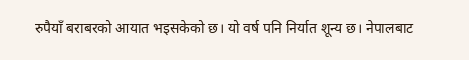रुपैयाँ बराबरको आयात भइसकेको छ। यो वर्ष पनि निर्यात शून्य छ। नेपालबाट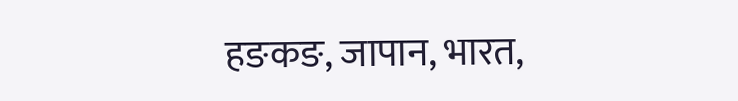हङकङ, जापान, भारत,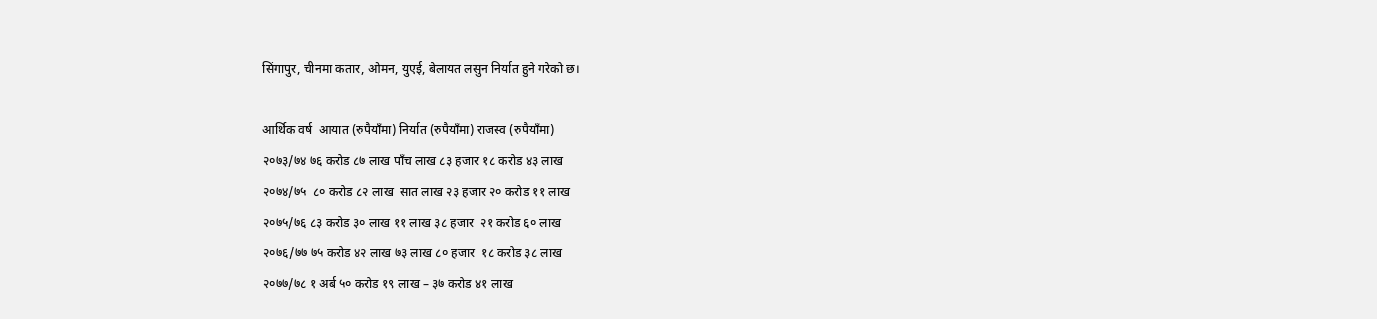सिंगापुर, चीनमा कतार, ओमन, युएई, बेलायत लसुन निर्यात हुने गरेको छ।

आर्थिक वर्ष  आयात (रुपैयाँमा) निर्यात (रुपैयाँमा) राजस्व (रुपैयाँमा)
२०७३/७४ ७६ करोड ८७ लाख पाँच लाख ८३ हजार १८ करोड ४३ लाख
२०७४/७५  ८० करोड ८२ लाख  सात लाख २३ हजार २० करोड ११ लाख
२०७५/७६ ८३ करोड ३० लाख ११ लाख ३८ हजार  २१ करोड ६० लाख
२०७६/७७ ७५ करोड ४२ लाख ७३ लाख ८० हजार  १८ करोड ३८ लाख
२०७७/७८ १ अर्ब ५० करोड १९ लाख – ३७ करोड ४१ लाख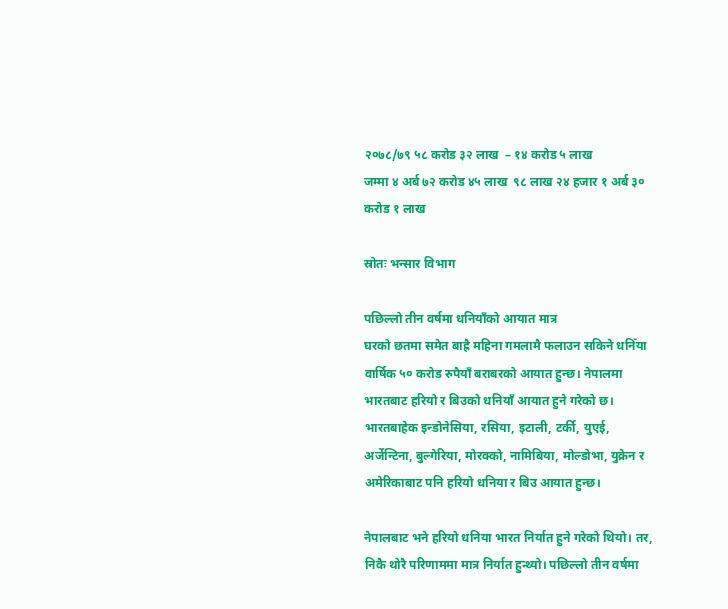२०७८/७९ ५८ करोड ३२ लाख  – १४ करोड ५ लाख
जम्मा ४ अर्ब ७२ करोड ४५ लाख  ९८ लाख २४ हजार १ अर्ब ३० करोड १ लाख

स्रोतः भन्सार विभाग

पछिल्लो तीन वर्षमा धनियाँको आयात मात्र
घरको छतमा समेत बाह्रै महिना गमलामै फलाउन सकिने धनिँया वार्षिक ५० करोड रुपैयाँ बराबरको आयात हुन्छ। नेपालमा भारतबाट हरियो र बिउको धनियाँ आयात हुने गरेको छ। भारतबाहेक इन्डोनेसिया, रसिया, इटाली, टर्की, युएई, अर्जेन्टिना, बुल्गेरिया, मोरक्को, नामिबिया, मोल्डोभा, युक्रेन र अमेरिकाबाट पनि हरियो धनिया र बिउ आयात हुन्छ।

नेपालबाट भने हरियो धनिया भारत निर्यात हुने गरेको थियो। तर, निकै थोरै परिणाममा मात्र निर्यात हुन्थ्यो। पछिल्लो तीन वर्षमा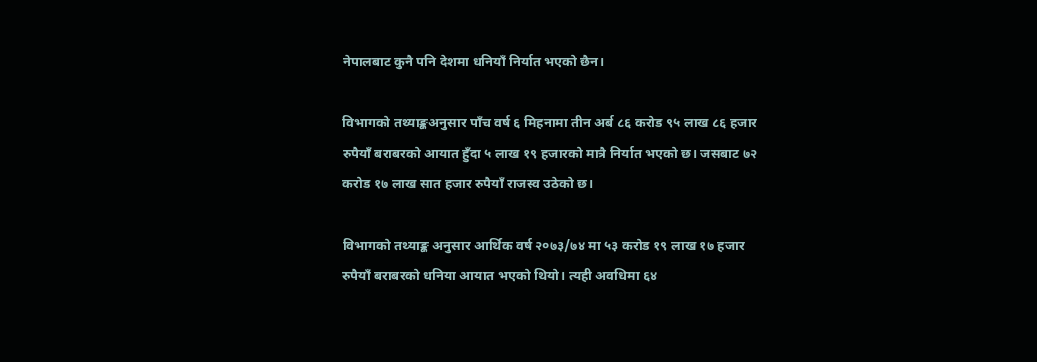नेपालबाट कुनै पनि देशमा धनियाँ निर्यात भएको छैन।

विभागको तथ्याङ्कअनुसार पाँच वर्ष ६ मिहनामा तीन अर्ब ८६ करोड ९५ लाख ८६ हजार रुपैयाँ बराबरको आयात हुँदा ५ लाख १९ हजारको मात्रै निर्यात भएको छ। जसबाट ७२ करोड १७ लाख सात हजार रुपैयाँ राजस्व उठेको छ।

विभागको तथ्याङ्क अनुसार आर्थिक वर्ष २०७३/७४ मा ५३ करोड १९ लाख १७ हजार रुपैयाँ बराबरको धनिया आयात भएको थियो। त्यही अवधिमा ६४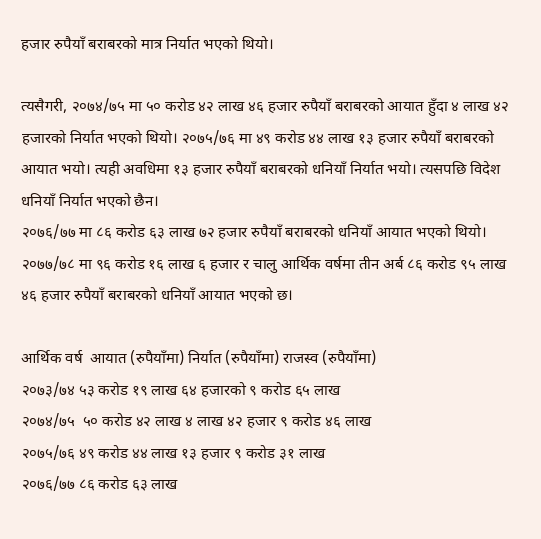हजार रुपैयाँ बराबरको मात्र निर्यात भएको थियो।

त्यसैगरी, २०७४/७५ मा ५० करोड ४२ लाख ४६ हजार रुपैयाँ बराबरको आयात हुँदा ४ लाख ४२ हजारको निर्यात भएको थियो। २०७५/७६ मा ४९ करोड ४४ लाख १३ हजार रुपैयाँ बराबरको आयात भयो। त्यही अवधिमा १३ हजार रुपैयाँ बराबरको धनियाँ निर्यात भयो। त्यसपछि विदेश धनियाँ निर्यात भएको छैन।
२०७६/७७ मा ८६ करोड ६३ लाख ७२ हजार रुपैयाँ बराबरको धनियाँ आयात भएको थियो। २०७७/७८ मा ९६ करोड १६ लाख ६ हजार र चालु आर्थिक वर्षमा तीन अर्ब ८६ करोड ९५ लाख ४६ हजार रुपैयाँ बराबरको धनियाँ आयात भएको छ।

आर्थिक वर्ष  आयात (रुपैयाँमा) निर्यात (रुपैयाँमा) राजस्व (रुपैयाँमा)
२०७३/७४ ५३ करोड १९ लाख ६४ हजारको ९ करोड ६५ लाख
२०७४/७५  ५० करोड ४२ लाख ४ लाख ४२ हजार ९ करोड ४६ लाख
२०७५/७६ ४९ करोड ४४ लाख १३ हजार ९ करोड ३१ लाख
२०७६/७७ ८६ करोड ६३ लाख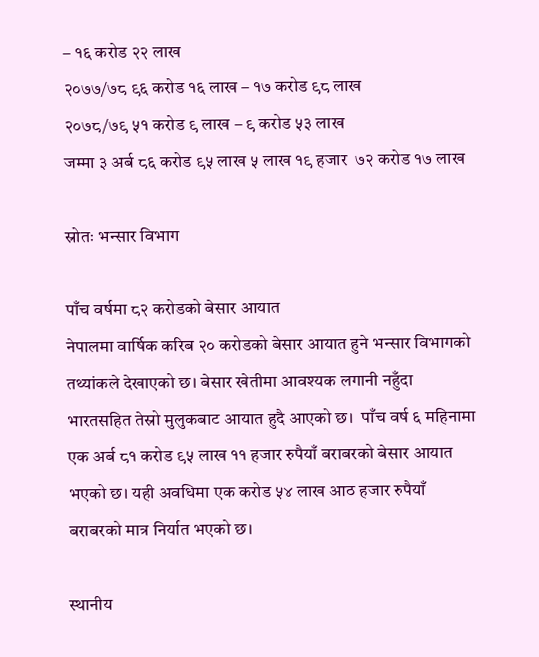– १६ करोड २२ लाख
२०७७/७८ ९६ करोड १६ लाख – १७ करोड ९८ लाख
२०७८/७९ ५१ करोड ९ लाख – ९ करोड ५३ लाख
जम्मा ३ अर्ब ८६ करोड ९५ लाख ५ लाख १९ हजार  ७२ करोड १७ लाख

स्रोतः भन्सार विभाग

पाँच वर्षमा ८२ करोडको बेसार आयात
नेपालमा वार्षिक करिब २० करोडको बेसार आयात हुने भन्सार विभागको तथ्यांकले देखाएको छ। बेसार खेतीमा आवश्यक लगानी नहुँदा भारतसहित तेस्रो मुलुकबाट आयात हुदै आएको छ।  पाँच वर्ष ६ महिनामा एक अर्ब ८१ करोड ९५ लाख ११ हजार रुपैयाँ बराबरको बेसार आयात भएको छ। यही अवधिमा एक करोड ५४ लाख आठ हजार रुपैयाँ बराबरको मात्र निर्यात भएको छ।

स्थानीय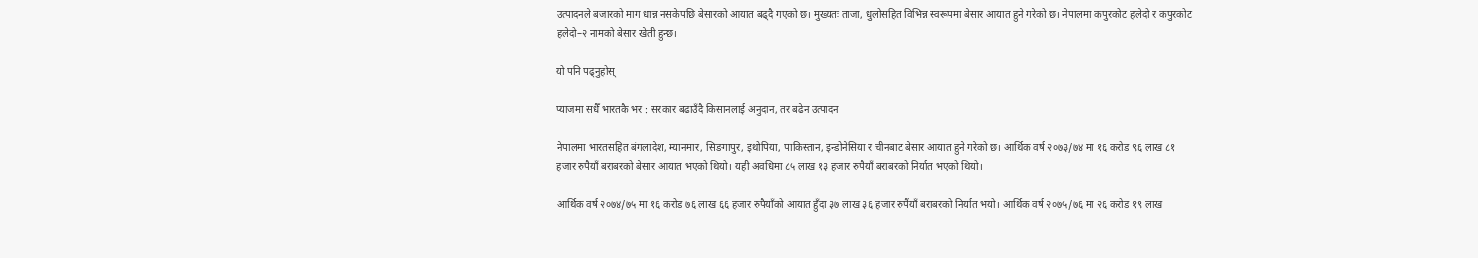उत्पादनले बजारको माग धान्न नसकेपछि बेसारको आयात बढ्दै गएको छ। मुख्यतः ताजा, धुलोसहित विभिन्न स्वरूपमा बेसार आयात हुने गरेको छ। नेपालमा कपुरकोट हलेदो र कपुरकोट हलेदो–२ नामको बेसार खेती हुन्छ।

यो पनि पढ्नुहोस्

प्याजमा सधैँ भारतकै भर : सरकार बढाउँदै किसानलाई अनुदान, तर बढेन उत्पादन

नेपालमा भारतसहित बंगलादेश, म्यानमार, सिङगापुर, इथोपिया, पाकिस्तान, इन्डोनेसिया र चीनबाट बेसार आयात हुने गरेको छ। आर्थिक वर्ष २०७३/७४ मा १६ करोड ९६ लाख ८१ हजार रुपैयाँ बराबरको बेसार आयात भएको थियो। यही अवधिमा ८५ लाख १३ हजार रुपैयाँ बराबरको निर्यात भएको थियो।

आर्थिक वर्ष २०७४/७५ मा १६ करोड ७६ लाख ६६ हजार रुपैयाँको आयात हुँदा ३७ लाख ३६ हजार रुपैंयाँ बराबरको निर्यात भयो। आर्थिक वर्ष २०७५/७६ मा २६ करोड १९ लाख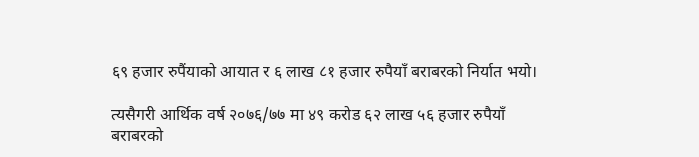६९ हजार रुपैंयाको आयात र ६ लाख ८१ हजार रुपैयाँ बराबरको निर्यात भयो।

त्यसैगरी आर्थिक वर्ष २०७६/७७ मा ४९ करोड ६२ लाख ५६ हजार रुपैयाँ बराबरको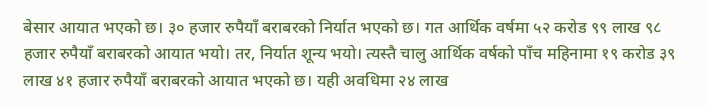बेसार आयात भएको छ। ३० हजार रुपैयाँ बराबरको निर्यात भएको छ। गत आर्थिक वर्षमा ५२ करोड ९९ लाख ९८ हजार रुपैयाँ बराबरको आयात भयो। तर, निर्यात शून्य भयो। त्यस्तै चालु आर्थिक वर्षको पाँच महिनामा १९ करोड ३९ लाख ४१ हजार रुपैयाँ बराबरको आयात भएको छ। यही अवधिमा २४ लाख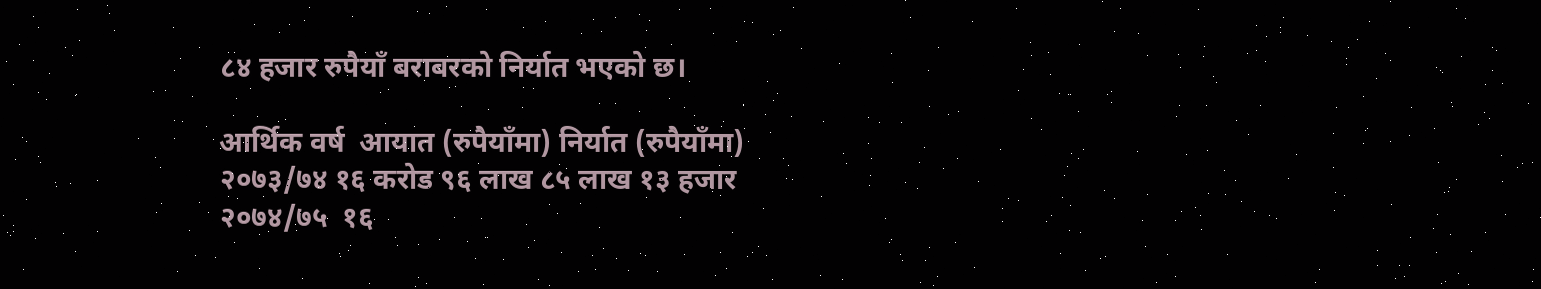८४ हजार रुपैयाँ बराबरको निर्यात भएको छ।

आर्थिक वर्ष  आयात (रुपैयाँमा) निर्यात (रुपैयाँमा)
२०७३/७४ १६ करोड ९६ लाख ८५ लाख १३ हजार
२०७४/७५  १६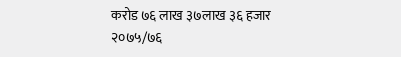करोड ७६ लाख ३७लाख ३६ हजार
२०७५/७६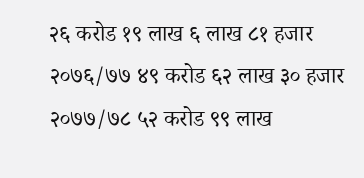२६ करोड १९ लाख ६ लाख ८१ हजार
२०७६/७७ ४९ करोड ६२ लाख ३० हजार
२०७७/७८ ५२ करोड ९९ लाख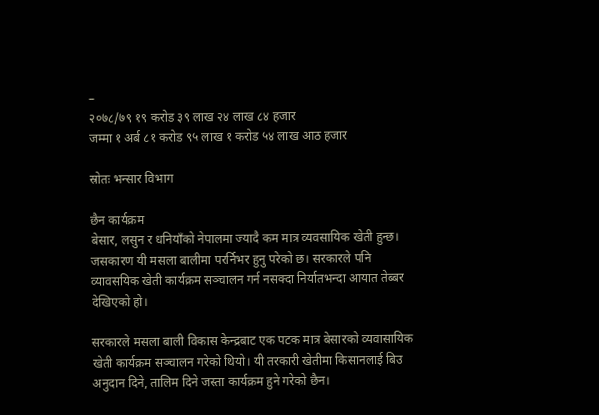–
२०७८/७९ १९ करोड ३९ लाख २४ लाख ८४ हजार
जम्मा १ अर्ब ८१ करोड ९५ लाख १ करोड ५४ लाख आठ हजार

स्रोतः भन्सार विभाग

छैन कार्यक्रम
बेसार, लसुन र धनियाँको नेपालमा ज्यादै कम मात्र व्यवसायिक खेती हुन्छ। जसकारण यी मसला बालीमा परर्निभर हुनु परेको छ। सरकारले पनि व्यावसयिक खेती कार्यक्रम सञ्चालन गर्न नसक्दा निर्यातभन्दा आयात तेब्बर देखिएको हो।

सरकारले मसला बाली विकास केन्द्रबाट एक पटक मात्र बेसारको व्यवासायिक खेती कार्यक्रम सञ्चालन गरेको थियो। यी तरकारी खेतीमा किसानलाई बिउ अनुदान दिने, तालिम दिने जस्ता कार्यक्रम हुने गरेको छैन।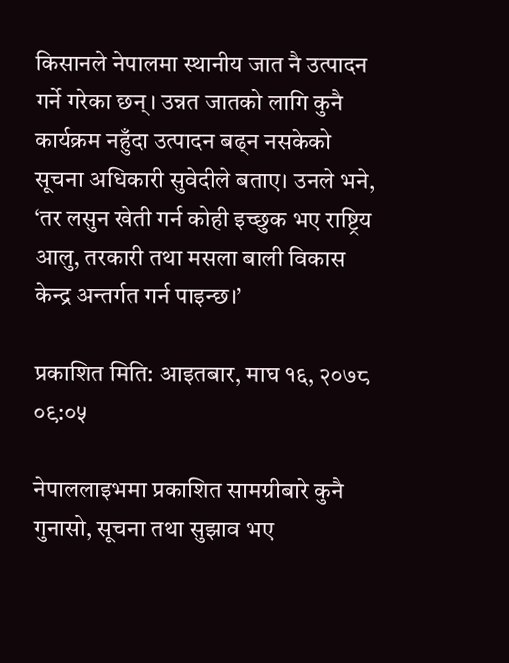किसानले नेपालमा स्थानीय जात नै उत्पादन गर्ने गरेका छन्। उन्नत जातको लागि कुनै कार्यक्रम नहुँदा उत्पादन बढ्न नसकेको सूचना अधिकारी सुवेदीले बताए। उनले भने, ‘तर लसुन खेती गर्न कोही इच्छुक भए राष्ट्रिय आलु, तरकारी तथा मसला बाली विकास केन्द्र अन्तर्गत गर्न पाइन्छ।’

प्रकाशित मिति: आइतबार, माघ १६, २०७८  ०९:०५

नेपाललाइभमा प्रकाशित सामग्रीबारे कुनै गुनासो, सूचना तथा सुझाव भए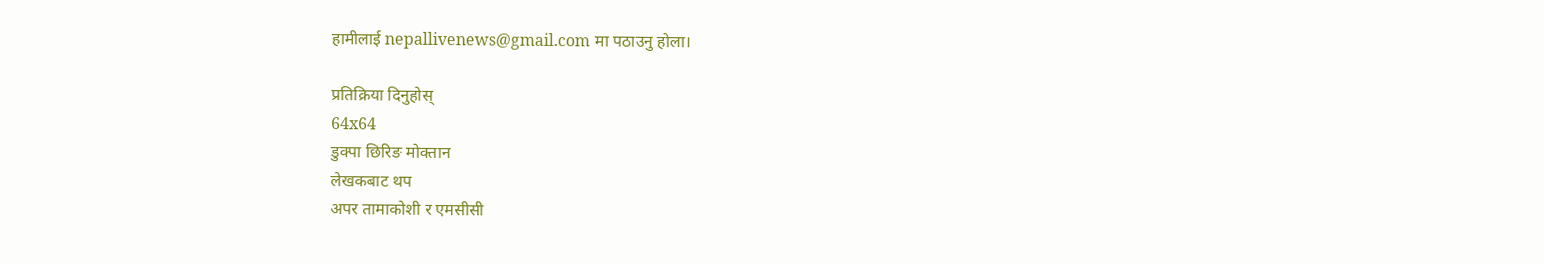हामीलाई nepallivenews@gmail.com मा पठाउनु होला।

प्रतिक्रिया दिनुहोस्
64x64
डुक्पा छिरिङ मोक्तान
लेखकबाट थप
अपर तामाकोशी र एमसीसी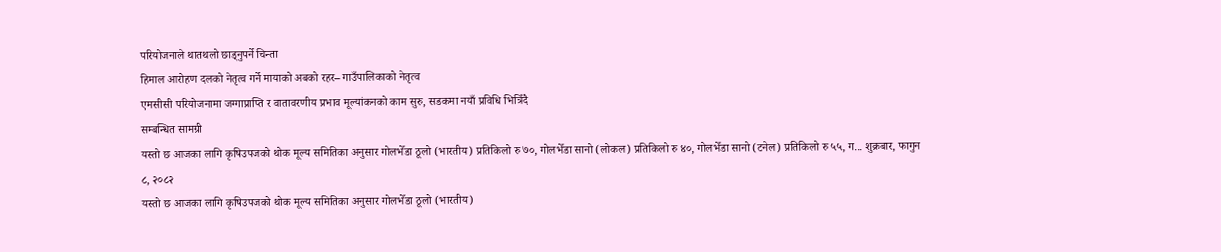परियोजनाले थातथलो छाड्नुपर्ने चिन्ता
हिमाल आरोहण दलको नेतृत्व गर्ने मायाको अबको रहर– गाउँपालिकाको नेतृत्व
एमसीसी परियोजनामा जग्गाप्राप्ति र वातावरणीय प्रभाव मूल्यांकनको काम सुरु, सडकमा नयाँ प्रविधि भित्रिँदै
सम्बन्धित सामग्री
यस्तो छ आजका लागि कृषिउपजको थोक मूल्य समितिका अनुसार गोलभेँडा ठूलो (भारतीय) प्रतिकिलो रु ७०, गोलभेँडा सानो (लोकल) प्रतिकिलो रु ४०, गोलभेँडा सानो (टनेल) प्रतिकिलो रु ५५, ग... शुक्रबार, फागुन ८, २०८२
यस्तो छ आजका लागि कृषिउपजको थोक मूल्य समितिका अनुसार गोलभेँडा ठूलो (भारतीय)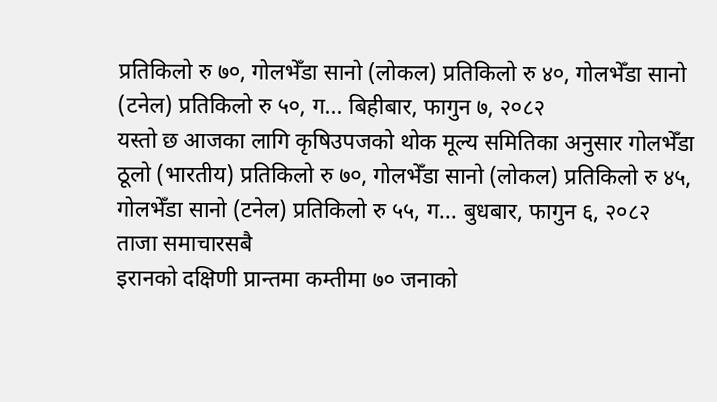प्रतिकिलो रु ७०, गोलभेँडा सानो (लोकल) प्रतिकिलो रु ४०, गोलभेँडा सानो (टनेल) प्रतिकिलो रु ५०, ग... बिहीबार, फागुन ७, २०८२
यस्तो छ आजका लागि कृषिउपजको थोक मूल्य समितिका अनुसार गोलभेँडा ठूलो (भारतीय) प्रतिकिलो रु ७०, गोलभेँडा सानो (लोकल) प्रतिकिलो रु ४५, गोलभेँडा सानो (टनेल) प्रतिकिलो रु ५५, ग... बुधबार, फागुन ६, २०८२
ताजा समाचारसबै
इरानको दक्षिणी प्रान्तमा कम्तीमा ७० जनाको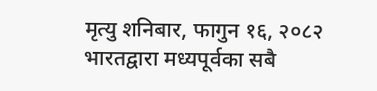मृत्यु शनिबार, फागुन १६, २०८२
भारतद्वारा मध्यपूर्वका सबै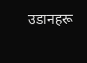उडानहरू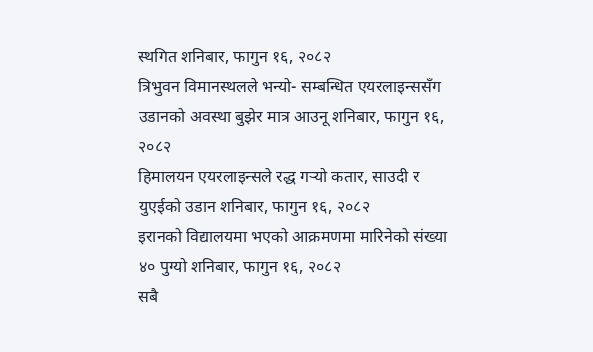स्थगित शनिबार, फागुन १६, २०८२
त्रिभुवन विमानस्थलले भन्यो- सम्बन्धित एयरलाइन्ससँग उडानको अवस्था बुझेर मात्र आउनू शनिबार, फागुन १६, २०८२
हिमालयन एयरलाइन्सले रद्ध गर्‍यो कतार, साउदी र युएईको उडान शनिबार, फागुन १६, २०८२
इरानको विद्यालयमा भएको आक्रमणमा मारिनेको संख्या ४० पुग्यो शनिबार, फागुन १६, २०८२
सबै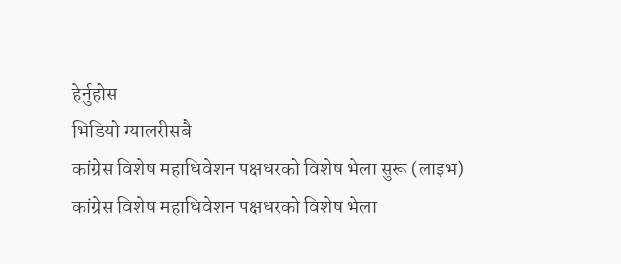हेर्नुहोस
भिडियो ग्यालरीसबै
कांग्रेस विशेष महाधिवेशन पक्षधरको विशेष भेला सुरू (लाइभ)
कांग्रेस विशेष महाधिवेशन पक्षधरको विशेष भेला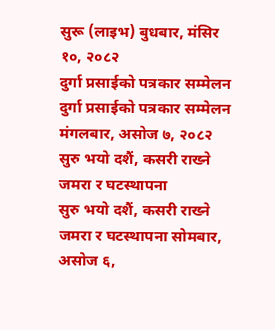सुरू (लाइभ) बुधबार, मंसिर १०, २०८२
दुर्गा प्रसाईको पत्रकार सम्मेलन
दुर्गा प्रसाईको पत्रकार सम्मेलन मंगलबार, असोज ७, २०८२
सुरु भयो दशैं, कसरी राख्ने जमरा र घटस्थापना
सुरु भयो दशैं, कसरी राख्ने जमरा र घटस्थापना सोमबार, असोज ६,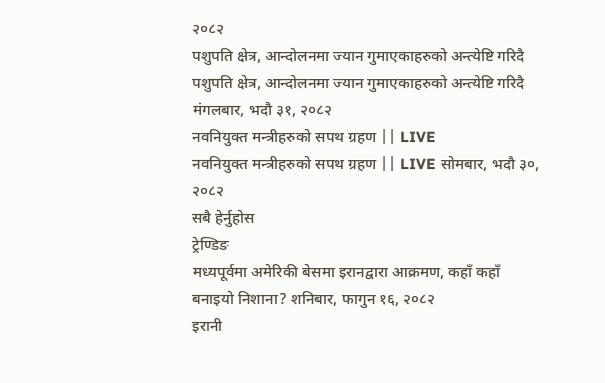२०८२
पशुपति क्षेत्र, आन्दोलनमा ज्यान गुमाएकाहरुको अन्त्येष्टि गरिदै
पशुपति क्षेत्र, आन्दोलनमा ज्यान गुमाएकाहरुको अन्त्येष्टि गरिदै मंगलबार, भदौ ३१, २०८२
नवनियुक्त मन्त्रीहरुको सपथ ग्रहण || LIVE
नवनियुक्त मन्त्रीहरुको सपथ ग्रहण || LIVE सोमबार, भदौ ३०, २०८२
सबै हेर्नुहोस
ट्रेण्डिङ
मध्यपूर्वमा अमेरिकी बेसमा इरानद्वारा आक्रमण, कहाँ कहाँ बनाइयो निशाना? शनिबार, फागुन १६, २०८२
इरानी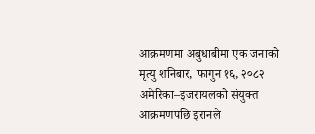आक्रमणमा अबुधाबीमा एक जनाको मृत्यु शनिबार, फागुन १६, २०८२
अमेरिका–इजरायलको संयुक्त आक्रमणपछि इरानले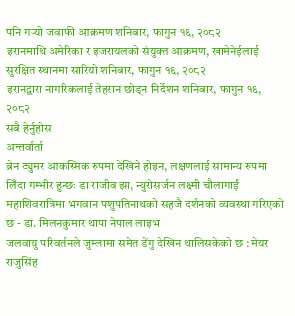पनि गर्‍यो जवाफी आक्रमण शनिबार, फागुन १६, २०८२
इरानमाथि अमेरिका र इजरायलको संयुक्त आक्रमण, खामेनेईलाई सुरक्षित स्थानमा सारियो शनिबार, फागुन १६, २०८२
इरानद्वारा नागरिकलाई तेहरान छोड्न निर्देशन शनिबार, फागुन १६, २०८२
सबै हेर्नुहोस
अन्तर्वार्ता
ब्रेन ट्युमर आकस्मिक रुपमा देखिने होइन, लक्षणलाई सामान्य रुपमा लिँदा गम्भीर हुन्छः डा राजीव झा, न्युरोसर्जन लक्ष्मी चौलागाईं
महाशिवरात्रिमा भगवान पशुपतिनाथको सहजै दर्शनको व्यवस्था गरिएको छ - डा. मिलनकुमार थापा नेपाल लाइभ
जलवायु परिवर्तनले जुम्लामा समेत डेंगु देखिन थालिसकेको छ : मेयर राजुसिंह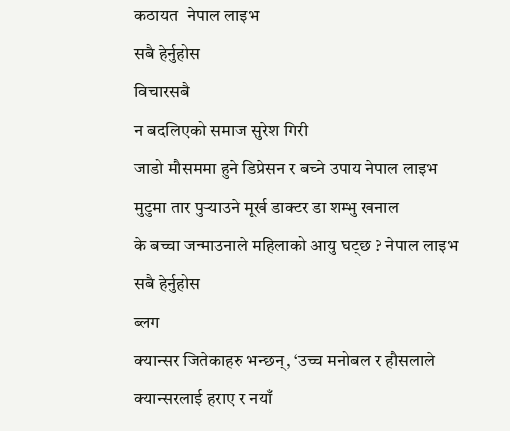कठायत  नेपाल लाइभ
सबै हेर्नुहोस
विचारसबै
न बदलिएको समाज सुरेश गिरी
जाडो मौसममा हुने डिप्रेसन र बच्ने उपाय नेपाल लाइभ
मुटुमा तार पुर्‍याउने मूर्ख डाक्टर डा शम्भु खनाल
के बच्चा जन्माउनाले महिलाको आयु घट्छ ? नेपाल लाइभ
सबै हेर्नुहोस
ब्लग
क्यान्सर जितेकाहरु भन्छन्, ‘उच्च मनोबल र हौसलाले क्यान्सरलाई हराए र नयाँ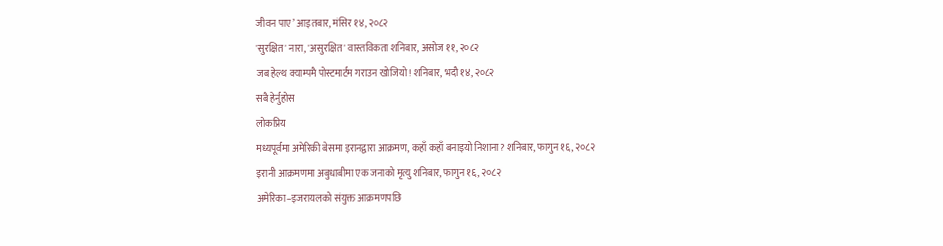जीवन पाए’ आइतबार, मंसिर १४, २०८२
'सुरक्षित' नारा, 'असुरक्षित' वास्तविकता शनिबार, असोज ११, २०८२
जब हेल्थ क्याम्पमै पोस्टमार्टम गराउन खोजियो! शनिबार, भदौ १४, २०८२
सबै हेर्नुहोस
लोकप्रिय
मध्यपूर्वमा अमेरिकी बेसमा इरानद्वारा आक्रमण, कहाँ कहाँ बनाइयो निशाना? शनिबार, फागुन १६, २०८२
इरानी आक्रमणमा अबुधाबीमा एक जनाको मृत्यु शनिबार, फागुन १६, २०८२
अमेरिका–इजरायलको संयुक्त आक्रमणपछि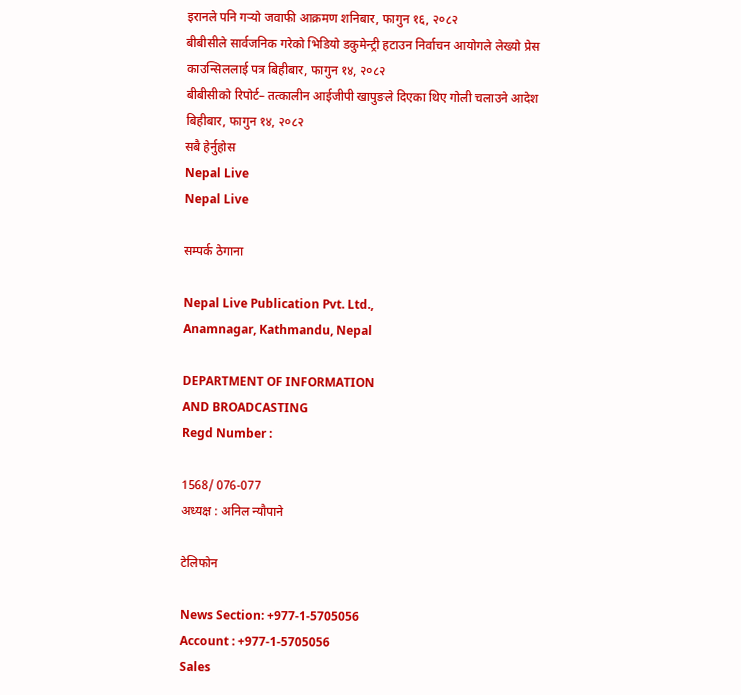इरानले पनि गर्‍यो जवाफी आक्रमण शनिबार, फागुन १६, २०८२
बीबीसीले सार्वजनिक गरेको भिडियो डकुमेन्ट्री हटाउन निर्वाचन आयोगले लेख्यो प्रेस काउन्सिललाई पत्र बिहीबार, फागुन १४, २०८२
बीबीसीको रिपोर्ट– तत्कालीन आईजीपी खापुङले दिएका थिए गोली चलाउने आदेश बिहीबार, फागुन १४, २०८२
सबै हेर्नुहोस
Nepal Live
Nepal Live

सम्पर्क ठेगाना

Nepal Live Publication Pvt. Ltd.,
Anamnagar, Kathmandu, Nepal

DEPARTMENT OF INFORMATION
AND BROADCASTING
Regd Number :

1568/ 076-077
अध्यक्ष : अनिल न्यौपाने

टेलिफोन

News Section: +977-1-5705056
Account : +977-1-5705056
Sales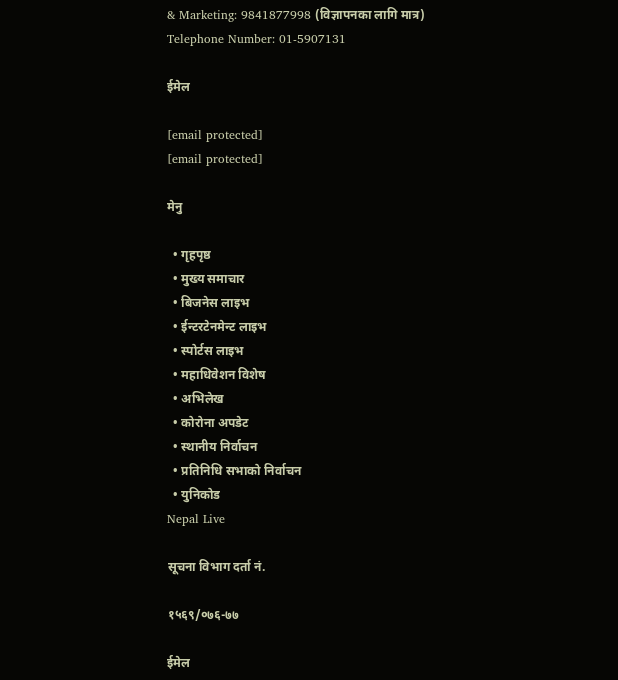& Marketing: 9841877998 (विज्ञापनका लागि मात्र)
Telephone Number: 01-5907131

ईमेल

[email protected]
[email protected]

मेनु

  • गृहपृष्ठ
  • मुख्य समाचार
  • बिजनेस लाइभ
  • ईन्टरटेनमेन्ट लाइभ
  • स्पोर्टस लाइभ
  • महाधिवेशन विशेष
  • अभिलेख
  • कोरोना अपडेट
  • स्थानीय निर्वाचन
  • प्रतिनिधि सभाको निर्वाचन
  • युनिकोड
Nepal Live

सूचना विभाग दर्ता नं.

१५६९/०७६-७७

ईमेल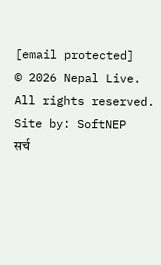[email protected]
© 2026 Nepal Live. All rights reserved. Site by: SoftNEP
सर्च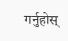गर्नुहोस्